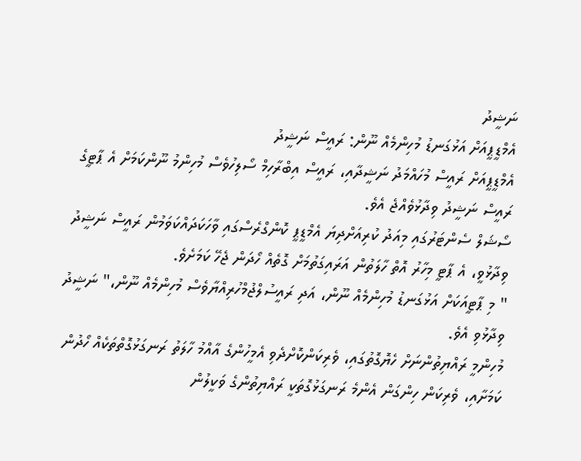ނަޝީދު
އެމްޑީޕީއަށް އަޅުގަނޑު މުހިންމެއް ނޫން: ރައީސް ނަޝީދު
އެމްޑީޕީއަށް ރައީސް މުހައްމަދު ނަޝީދާއި، ރައީސް އިބްރާހިމް ސޯލިހުވެސް މުހިންމު ނޫންކަމަށް އެ ޕާޓީގެ ރައީސް ނަޝީދު ވިދާޅުވެއްޖެ އެވެ.
ސޯޝަލް ސެންޓަރުގައި މިއަދު ކުރިއަށްދިޔަ އެމްޑީޕީ ކޮންގްރެސްގައި ވާހަކަދައްކަވަމުން ރައީސް ނަޝީދު ވިދާޅުވީ، އެ ޕާޓީ މިހާރު އޮތް ހާލަތުން އަރައިގަތުމަށް ގޮތެއް ހޯދަން ޖެހޭ ކަމަށެވެ.
" މި ޕާޓީއަކަށް އަޅުގަނޑު މުހިންމެއް ނޫން، އަދި ރައީސުލްޖުމްހުރިއްޔާވެސް މުހިންމެއް ނޫން،" ނަޝީދު ވިދާޅުވި އެވެ.
މުހިންމީ ރައްޔިތުންނަށް ހެޔޮގޮތުގައި، ވެރިކަންކޮށްދެވި އެމީހުންގެ އާއްމު ހާލަތު ރަނގަޅުގޮތްތަކެއް ހޯދުން ކަމަށާއި، ވެރިކަން ހިންގަން އެންމެ ރަނގަޅުގޮތަކީ ރައްޔިތުންގެ ވަކީލުން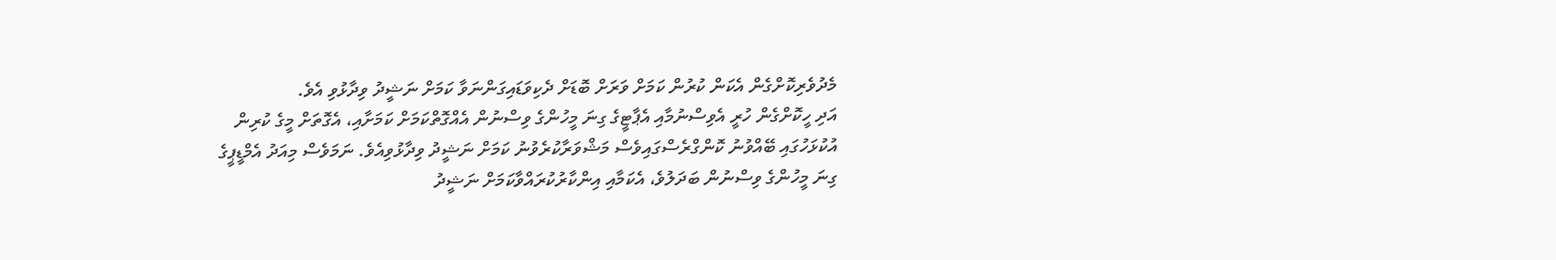މެދުވެރިކޮށްގެން އެކަން ކުރުން ކަމަށް ވަރަށް ބޮޑަށް ދެކިވަޑައިގަންނަވާ ކަމަށް ނަޝީދު ވިދާޅުވި އެވެ.
އަދި ހީކޮށްގެން ހުރީ އެވިސްނުމާއި އެޕާޓީގެ ގިނަ މީހުންގެ ވިސްނުން އެއްގޮތްކަމަށް ކަމަށާއި، އެގޮތަށް މީގެ ކުރިން އުކުޅަހުގައި ބޭއްވުނު ކޮންގްރެސްގައިވެސް މަޝްވަރާކުރެވުނު ކަމަށް ނަޝީދު ވިދާޅުވިއެވެ. ނަމަވެސް މިއަދު އެމްޑީޕީގެ ގިނަ މީހުންގެ ވިސްނުން ބަދަލުވެ، އެކަމާއި އިންކާރުކުރައްވާކަމަށް ނަޝީދު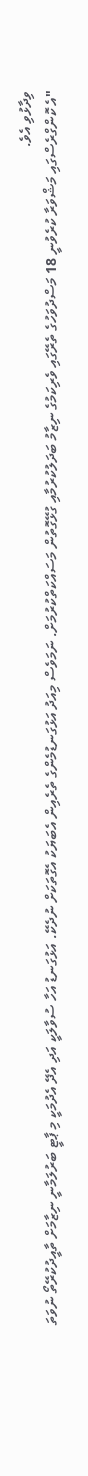ވިދާޅުވި އެވެ.
"އެ ކޮންގްރެސްގައި މަޝްވަރާ ކުރެވުނީ 18 މަސްދުވަހުގެ ތެރޭގައި ވެރިކަމުގެ ނިޒާމު ބަދަލުކުރުމާއި ގުޅޭގޮތުން މަސައްކަތްކުރުމަށް. ނަމަވެސް މިއަދު އަޅުގަނޑުމެންގެ ތެރެއިން އެބަޔަކު އެގޮތަކަށް ނުދެކޭ. އަޅުގަނޑު އަހާ ސުވާލަކީ އަދި އެދޭ އެދުމަކީ މި ޕާޓީ ބަރުލަމާނީ ނިޒާމަށް ތާއީދުކުރޭތޯ ނުވަތަ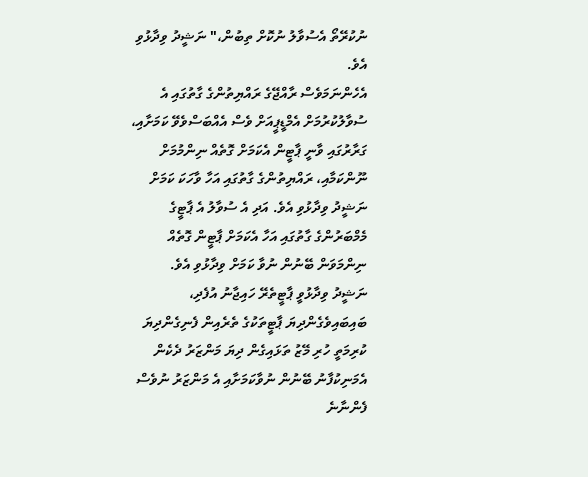ނުކުރޭތޯ އެސުވާލު ނުކޮށް ތިބުން،" ނަޝީދު ވިދާޅުވި އެވެ.
އެހެންނަމަވެސް ރާއްޖޭގެ ރައްޔިތުންގެ ގާތުގައި އެ ސުވާލުކުރުމަށް އެމްޑީޕީއަށް ވެސް އެއްބަސްވެވޭ ކަމަށާއި، ގަރާރުގައި ވާނީ ޕާޓީން އެކަމަށް ގޮތެއް ނިންމުމަށް ނޫންކަމާއި، ރައްޔިތުންގެ ގާތުގައި އަހާ ވާހަކަ ކަމަށް ނަޝީދު ވިދާޅުވި އެވެ. އަދި އެ ސުވާލު އެ ޕާޓީގެ މެމްބަރުންގެ ގާތުގައި އަހާ އެކަމަށް ޕާޓީން ގޮތެއް ނިންމަވަން ބޭނުން ނުވާ ކަމަށް ވިދާޅުވި އެވެ.
ނަޝީދު ވިދާޅުވީ ޕާޓީތެރޭ ހައިޖާނު އުފެދި، ބައިބައިވެގެންދިޔަ ޕާޓީތަކުގެ ތެރެއިން ފެނިގެންދިޔަ ކުރިމަތީ ހުރި މޭޒު ތަޅައިގެން ދިޔަ މަންޒަރު ދެކެން އެމަނިކުފާނު ބޭނުން ނުވާކަމަށާއި އެ މަންޒަރު ނުވެސް ފެންނާނެ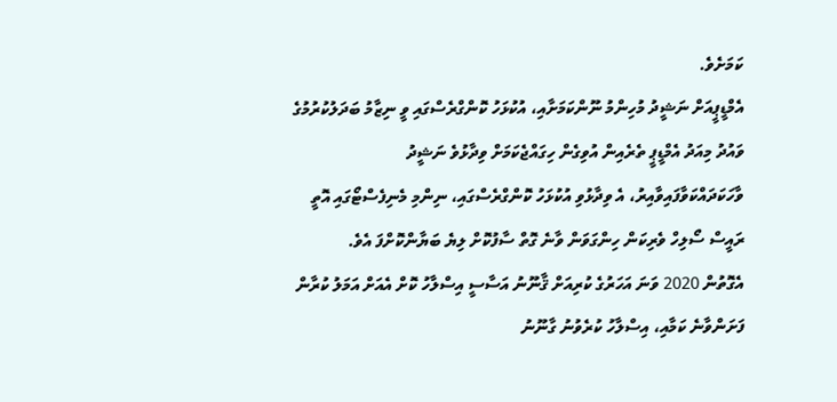ކަމަށެވެ.
އެމްޑީޕީއަށް ނަޝީދު މުހިންމު ނޫންކަމަށާއި، އުކުޅަހު ކޮންގްރެސްގައި ވީ ނިޒާމު ބަދަލުކުރުމުގެ ވައުދު މިއަދު އެމްޑީޕީ ތެރެއިން އުވިގެން ހިގައްޖެކަމަށް ވިދާޅުވެ ނަޝީދު ވާހަކަދައްކަވާފައިވާއިރު، އެ ވިދާޅުވި އުކުޅަހު ކޮންގްރެސްގައި، ނިންމި މެނިފެސްޓޯގައި އޮތީ ރައީސް ސޯލިހް ވެރިކަން ހިންގަވަން ވާނެ ގޮތް ސާފުކޮށް ލިޔެ ބަޔާންކޮށްފަ އެވެ.
އެގޮތުން 2020 ވަނަ އަހަރުގެ ކުރިއަށް ޤާނޫނު އަސާސީ އިސްލާހު ކޮށް އެއަށް އަމަލު ކުރާން ފަށަންވާނެ ކަމާއި، އިސްލާހު ކުރެވުނު ގާނޫނު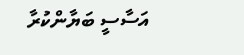އަސާސީ ބަޔާންކުރާ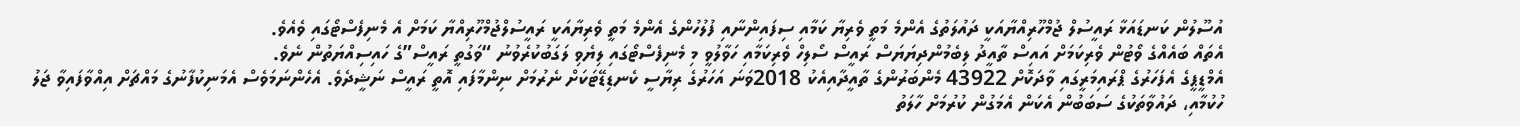އުސޫލުން ކަނޑައަޅާ ރައީސުލް ޖުމްހޫރިއްޔާއަކީ ދައުލަތުގެ އެންމެ މަތީ ވެރިޔާ ކަމާއި ސިފައިންނާއި ފުލުހުންގެ އެންމެ މަތީ ވެރިޔާއަކީ ރައީސުލްޖުމްހޫރިއްޔާ ކަމަށް އެ މެނިފެސްޓޯގައި ވެއެވެ.
އެތައް ބައެއްގެ ވޯޓުން ވެރިކަމަށް އައިސް ތާއީދު ލިބެމުންދިޔަޔަސް ރައީސް ސޯލިހް ވެރިކަމާއި ހަވާލުވީ މި މެނިފެސްޓޯގައި ލިޔެވި ލަގަބުކުރެވުނު “ވަގުތީ ރައީސް”ގެ ހައިސިއްޔަތުން ނެވެ.
އެމްޑީޕީގެ އެފަހަރުގެ ޕްރައިމަރީގައި ވާދަކޮށް 43922 މެންބަރުންގެ ތާއީދާއިއެކު 2018ވަނަ އަހަރުގެ ރިޔާސީ ކެނޑިޑޭޓަކަށް ނެރުމަށް ނިންމާފައި އޮތީ ރައީސް ނަޝީދެވެ. އެހެންނަމަވެސް އެމަނިކުފާނުގެ މައްޗަށް އިއްވާފައިވާ ޖަލު ހުކުމާއި، ދައުވާތަކުގެ ސަބަބުން އެކަން އެމަގުން ކުރުމަށް ހާލަތު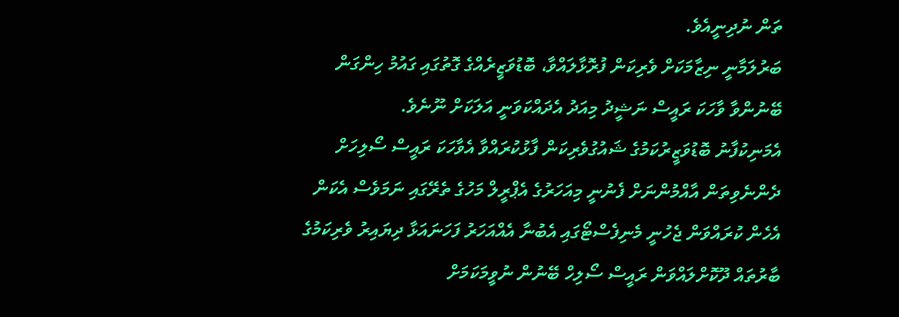ތަން ނުދިނީއެވެ.
ބަރުލަމާނީ ނިޒާމަކަށް ވެރިކަން ފުރޮޅާލައްވާ، ބޮޑުވަޒީރެއްގެ ގޮތުގައި ގައުމު ހިންގަން ބޭނުންވާ ވާހަކަ ރައީސް ނަޝީދު މިއަދު އެދައްކަވަނީ އަލަކަށް ނޫނެވެ.
އެމަނިކުފާނު ބޮޑުވަޒީރުކަމުގެ ޝައުގުވެރިކަން ފާޅުކުރައްވާ އެވާހަކަ ރައީސް ސޯލިހަށް ދެންނެވިތަން އާއްމުންނަށް ފެނުނީ މިއަހަރުގެ އެޕްރީލް މަހުގެ ތެރޭގައި ނަމަވެސް އެކަން އެހެން ކުރައްވަން ޖެހުނީ މެނިފެސްޓޯގައި އެބުނާ އެއްއަހަރު ފަހަނައަޅާ ދިޔައިރު ވެރިކަމުގެ ބާރުތައް ދޫކޮށްލައްވަން ރައީސް ސޯލިހް ބޭނުން ނުވީމަކަމަށް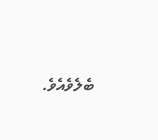ބެލެވެއެވެ.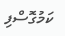ކަމުގޮސްފި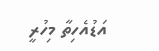އަޑުއެހިތާ މިހުރީ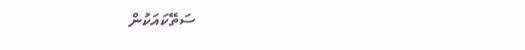ސަތޭކައަކުން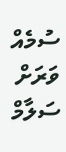ސުމެއް
ވަރަށް ސަލާމް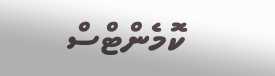ކޮމެންޓްސް